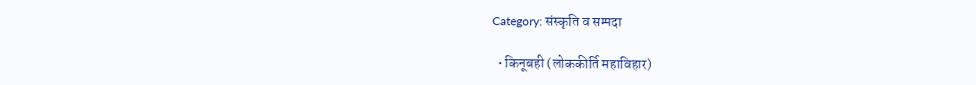Category: संस्कृति व सम्पदा

  • किनूबही (लोककीर्ति महाविहार)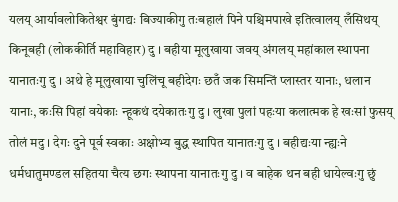यलय्‌ आर्यावलोकितेश्वर बुंगद्यः बिज्याकीगु तःबहालं पिने पश्चिमपाखे इतित्वालय्‌ लँसिथय्‌ किनूबही (लोककीर्ति महाविहार) दु । बहीया मूलुखाया जवय्‌ अंगलय्‌ महांकाल स्थापना यानातःगु दु । अथे हे मूलुखाया चुलिंचू बहीदेगः छतँ जक सिमन्तिं प्लास्तर यानाः, धलान यानाः, कःसि पिहां वयेकाः न्हूकथं दयेकातःगु दु । लुखा पुलां पहःया कलात्मक हे खःसां फुसय्‌ तोलं मदु । देगः दुने पूर्व स्वकाः अक्षोभ्य बुद्ध स्थापित यानातःगु दु । बहीद्यःया न्ह्यःने धर्मधातुमण्डल सहितया चैत्य छगः स्थापना यानातःगु दु । व बाहेक थन बही धायेल्वःगु छुं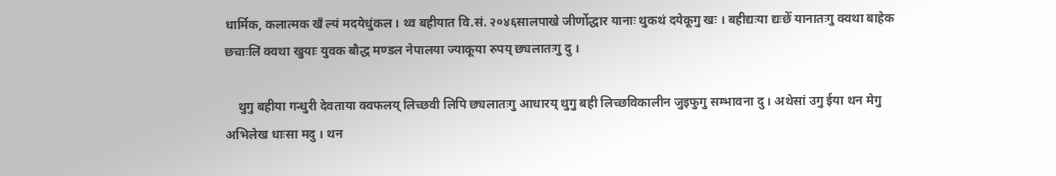धार्मिक, कलात्मक खँ ल्यं मदयेधुंकल । थ्व बहीयात वि.सं. २०४६सालपाखे जीर्णोद्धार यानाः थुकथं दयेकूगु खः । बहीद्यःया द्यःछेँ यानातःगु क्वथा बाहेक छचाःलिं क्वथा खुयाः युवक बौद्ध मण्डल नेपालया ज्याकूया रुपय्‌ छ्यलातःगु दु ।

    थुगु बहीया गन्धुरी देवताया क्वफलय्‌ लिच्छवी लिपि छ्यलातःगु आधारय्‌ थुगु बही लिच्छविकालीन जुइफुगु सम्भावना दु । अथेसां उगु ईया थन मेगु अभिलेख धाःसा मदु । थन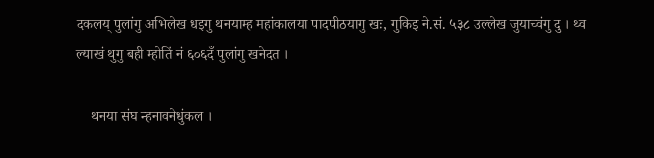दकलय्‌ पुलांगु अभिलेख धइगु थनयाम्ह महांकालया पादपीठयागु खः, गुकिइ ने.सं. ५३८ उल्लेख जुयाच्वंगु दु । थ्व ल्याखं थुगु बही म्होतिं नं ६०६दँ पुलांगु खनेदत ।

    थनया संघ न्हनावनेधुंकल ।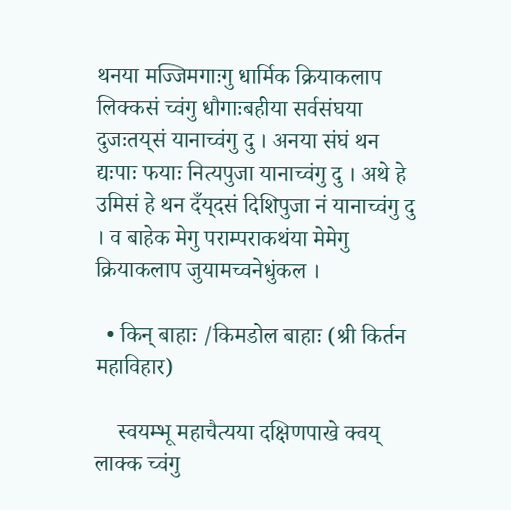थनया मज्जिमगाःगु धार्मिक क्रियाकलाप लिक्कसं च्वंगु धौगाःबहीया सर्वसंघया दुजःतय्‌सं यानाच्वंगु दु । अनया संघं थन द्यःपाः फयाः नित्यपुजा यानाच्वंगु दु । अथे हे उमिसं हे थन दँय्‌दसं दिशिपुजा नं यानाच्वंगु दु । व बाहेक मेगु पराम्पराकथंया मेमेगु क्रियाकलाप जुयामच्वनेधुंकल ।

  • किन् बाहाः /किमडोल बाहाः (श्री किर्तन महाविहार)

    स्वयम्भू महाचैत्यया दक्षिणपाखे क्वय्‌ लाक्क च्वंगु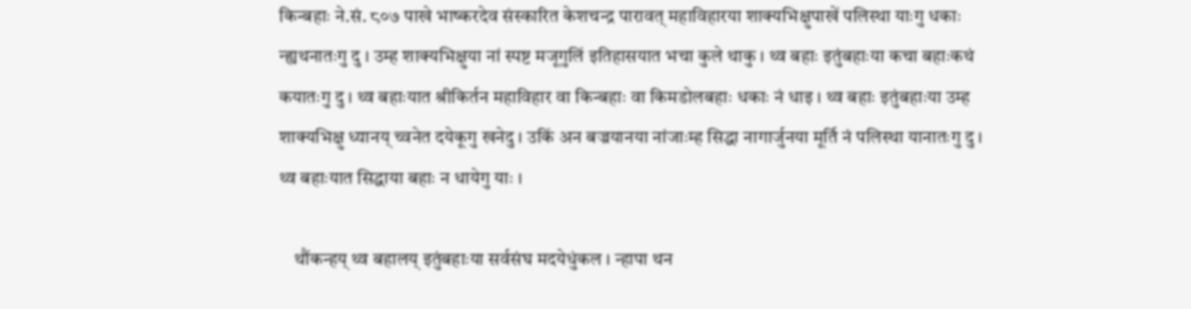किन्बहाः ने.सं. ८०७ पाखे भाष्करदेव संस्कारित केशचन्द्र पारावत् महाविहारया शाक्यभिक्षुपाखें पलिस्था याःगु धकाः न्ह्यथनातःगु दु । उम्ह शाक्यभिक्षुया नां स्पष्ट मजूगुलिं इतिहासयात भचा कुले थाकु । थ्व बहाः इतुंबहाःया कचा बहाःकथं कयातःगु दु । थ्व बहाःयात श्रीकिर्तन महाविहार वा किन्बहाः वा किमडोलबहाः धकाः नं धाइ । थ्व बहाः इतुंबहाःया उम्ह शाक्यभिक्षु ध्यानय्‌ च्वनेत दयेकूगु खनेदु । उकिं अन बज्रयानया नांजाःम्ह सिद्धा नागार्जुनया मूर्ति नं पलिस्था यानातःगु दु । थ्व बहाःयात सिद्धाया बहाः न धायेगु याः ।

    थौंकन्हय्‌ थ्व बहालय्‌ इतुंबहाःया सर्वसंघ मदयेधुंकल । न्हापा थन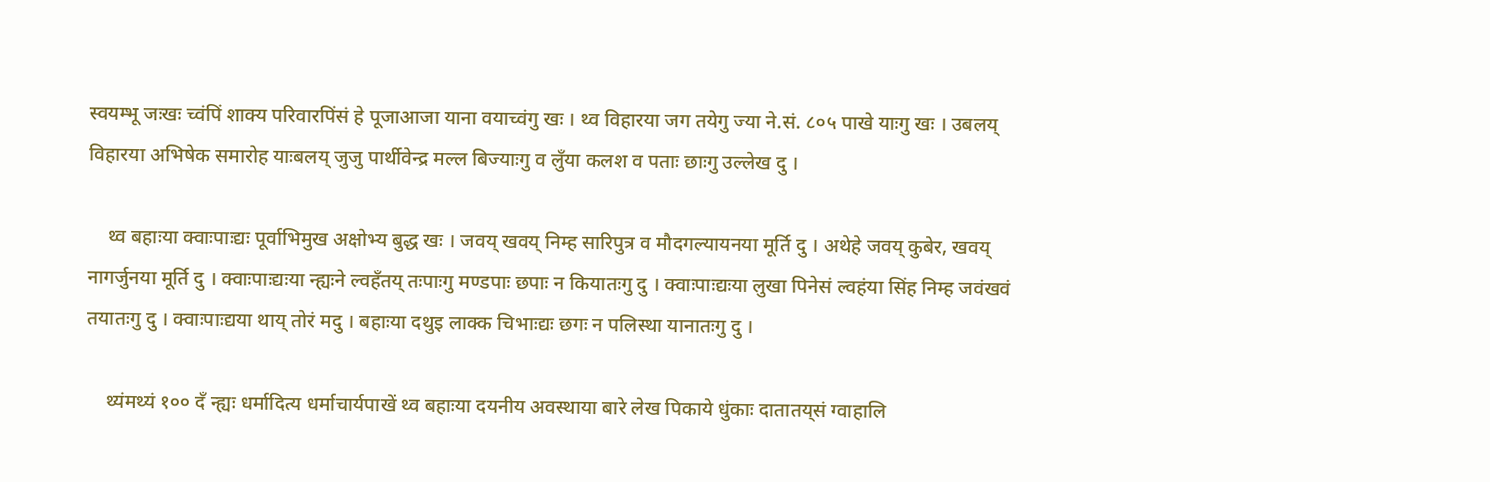स्वयम्भू जःखः च्वंपिं शाक्य परिवारपिंसं हे पूजाआजा याना वयाच्वंगु खः । थ्व विहारया जग तयेगु ज्या ने.सं. ८०५ पाखे याःगु खः । उबलय्‌ विहारया अभिषेक समारोह याःबलय्‌ जुजु पार्थीवेन्द्र मल्ल बिज्याःगु व लुँया कलश व पताः छाःगु उल्लेख दु ।

    थ्व बहाःया क्वाःपाःद्यः पूर्वाभिमुख अक्षोभ्य बुद्ध खः । जवय्‌ खवय्‌ निम्ह सारिपुत्र व मौदगल्यायनया मूर्ति दु । अथेहे जवय्‌ कुबेर, खवय्‌ नागर्जुनया मूर्ति दु । क्वाःपाःद्यःया न्ह्यःने ल्वहँतय्‌ तःपाःगु मण्डपाः छपाः न कियातःगु दु । क्वाःपाःद्यःया लुखा पिनेसं ल्वहंया सिंह निम्ह जवंखवं तयातःगु दु । क्वाःपाःद्यया थाय्‌ तोरं मदु । बहाःया दथुइ लाक्क चिभाःद्यः छगः न पलिस्था यानातःगु दु ।

    थ्यंमथ्यं १०० दँ न्ह्यः धर्मादित्य धर्माचार्यपाखें थ्व बहाःया दयनीय अवस्थाया बारे लेख पिकाये धुंकाः दातातय्‌सं ग्वाहालि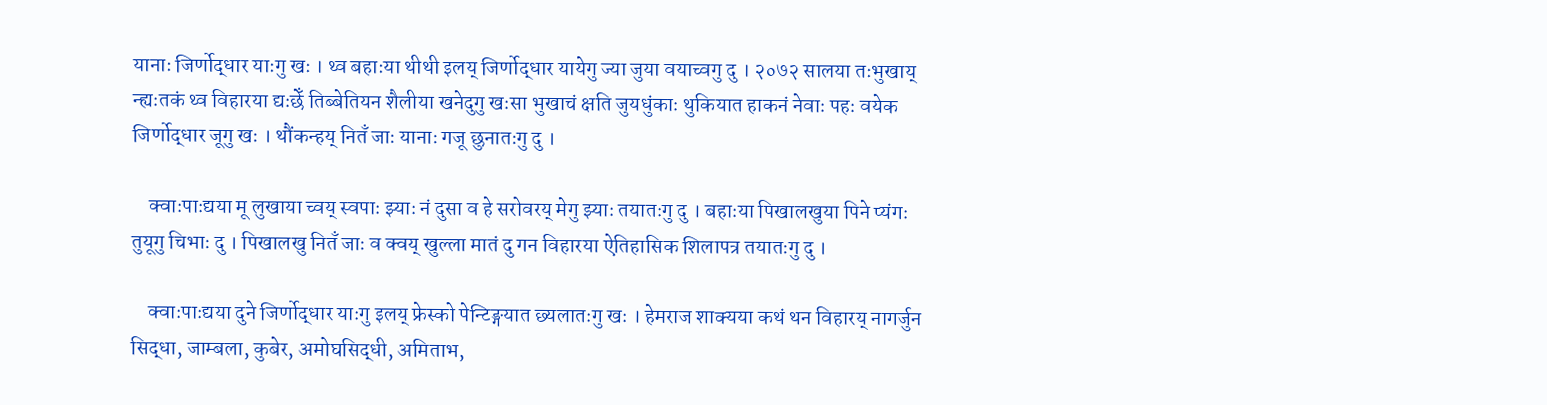यानाः जिर्णोद्धार याःगु खः । थ्व बहाःया थीथी इलय्‌ जिर्णोद्धार यायेगु ज्या जुया वयाच्वगु दु । २०७२ सालया तःभुखाय्‌ न्ह्यःतकं थ्व विहारया द्यःछेँ तिब्बेतियन शैलीया खनेदुगु खःसा भुखाचं क्षति जुयधुंकाः थुकियात हाकनं नेवाः पहः वयेक जिर्णोद्धार जूगु खः । थौंकन्हय्‌ नितँ जाः यानाः गजू छुनातःगु दु ।

    क्वाःपाःद्यया मू लुखाया च्वय्‌ स्वपाः झ्याः नं दुसा व हे सरोवरय्‌ मेगु झ्याः तयातःगु दु । बहाःया पिखालखुया पिने प्यंगः तुयूगु चिभाः दु । पिखालखु नितँ जाः व क्वय्‌ खुल्ला मातं दु गन विहारया ऐतिहासिक शिलापत्र तयातःगु दु ।

    क्वाःपाःद्यया दुने जिर्णोद्धार याःगु इलय्‌ फ्रेस्को पेन्टिङ्गयात छ्यलातःगु खः । हेमराज शाक्यया कथं थन विहारय्‌ नागर्जुन सिद्धा, जाम्बला, कुबेर, अमोघसिद्धी, अमिताभ,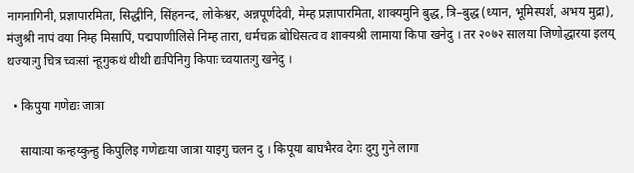नागनागिनी, प्रज्ञापारमिता, सिद्धीनि, सिंहनन्द, लोकेश्वर, अन्नपूर्णदेवी, मेम्ह प्रज्ञापारमिता, शाक्यमुनि बुद्ध, त्रि–बुद्ध (ध्यान, भूमिस्पर्श, अभय मुद्रा), मंजुश्री नापं वया निम्ह मिसापिं, पद्मपाणीलिसे निम्ह तारा, धर्मचक्र बोधिसत्व व शाक्यश्री लामाया किपा खनेदु । तर २०७२ सालया जिणोद्धारया इलय्‌ थज्याःगु चित्र च्वःसां न्हूगुकथं थीथी द्यःपिनिगु किपाः च्वयातःगु खनेदु ।

  • किपुया गणेद्यः जात्रा

    सायाःया कन्हय्कुन्हु किपुलिइ गणेद्यःया जात्रा याइगु चलन दु । किपूया बाघभैरव देगः दुगु गुने लागा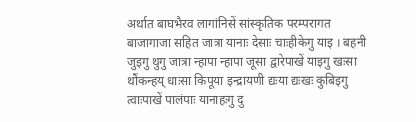अर्थात बाघभैरव लागांनिसें सांस्कृतिक परम्परागत बाजागाजा सहित जात्रा यानाः देसाः चाःहीकेगु याइ । बहनी जुइगु थुगु जात्रा न्हापा न्हापा जूसा द्वारेपाखें याइगु खःसा थौंकन्हय् धाःसा किपूया इन्द्रायणी द्यःया द्यःखः कुबिइगु त्वाःपाखें पालंपाः यानाहःगु दु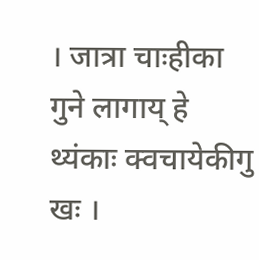। जात्रा चाःहीका गुने लागाय् हे थ्यंकाः क्वचायेकीगु खः ।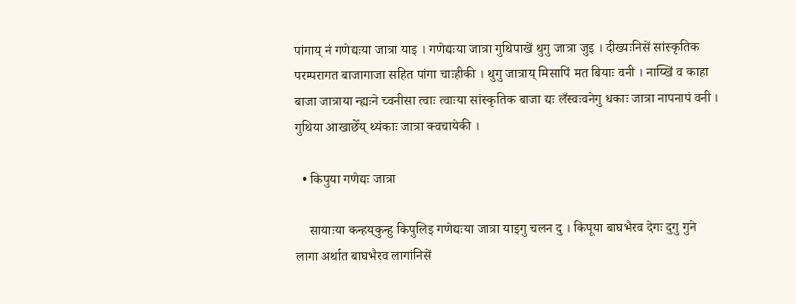पांगाय् नं गणेद्यःया जात्रा याइ । गणेद्यःया जात्रा गुथिपाखें थुगु जात्रा जुइ । दीख्यःनिसें सांस्कृतिक परम्परागत बाजागाजा सहित पांगा चाःहीकी । थुगु जात्राय् मिसापिं मत बियाः वनी । नाय्खिं व काहा बाजा जात्राया न्ह्यःने च्वनीसा त्वाः त्वाःया सांस्कृतिक बाजा द्यः लँस्वःवनेगु धकाः जात्रा नापनापं वनी । गुथिया आखाछेँय् थ्यंकाः जात्रा क्वचायेकी ।

  • किपुया गणेद्यः जात्रा

    सायाःया कन्हय्‌कुन्हु किपुलिइ गणेद्यःया जात्रा याइगु चलन दु । किपूया बाघभैरव देगः दुगु गुने लागा अर्थात बाघभैरव लागांनिसें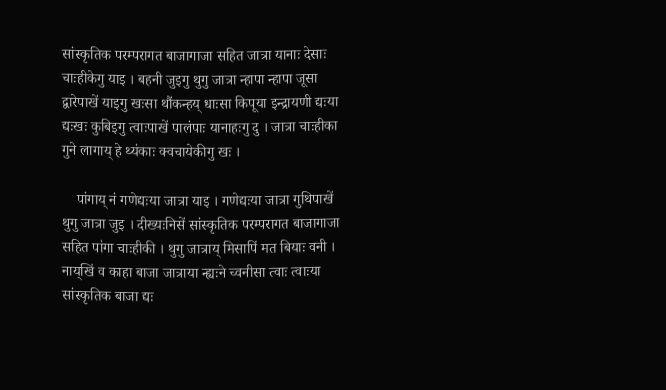सांस्कृतिक परम्परागत बाजागाजा सहित जात्रा यानाः देसाः चाःहीकेगु याइ । बहनी जुइगु थुगु जात्रा न्हापा न्हापा जूसा द्वारेपाखें याइगु खःसा थौंकन्हय्‌ धाःसा किपूया इन्द्रायणी द्यःया द्यःखः कुबिइगु त्वाःपाखें पालंपाः यानाहःगु दु । जात्रा चाःहीका गुने लागाय्‌ हे थ्यंकाः क्वचायेकीगु खः ।

    पांगाय्‌ नं गणेद्यःया जात्रा याइ । गणेद्यःया जात्रा गुथिपाखें थुगु जात्रा जुइ । दीख्यःनिसें सांस्कृतिक परम्परागत बाजागाजा सहित पांगा चाःहीकी । थुगु जात्राय्‌ मिसापिं मत बियाः वनी । नाय्‌खिं व काहा बाजा जात्राया न्ह्यःने च्वनीसा त्वाः त्वाःया सांस्कृतिक बाजा द्यः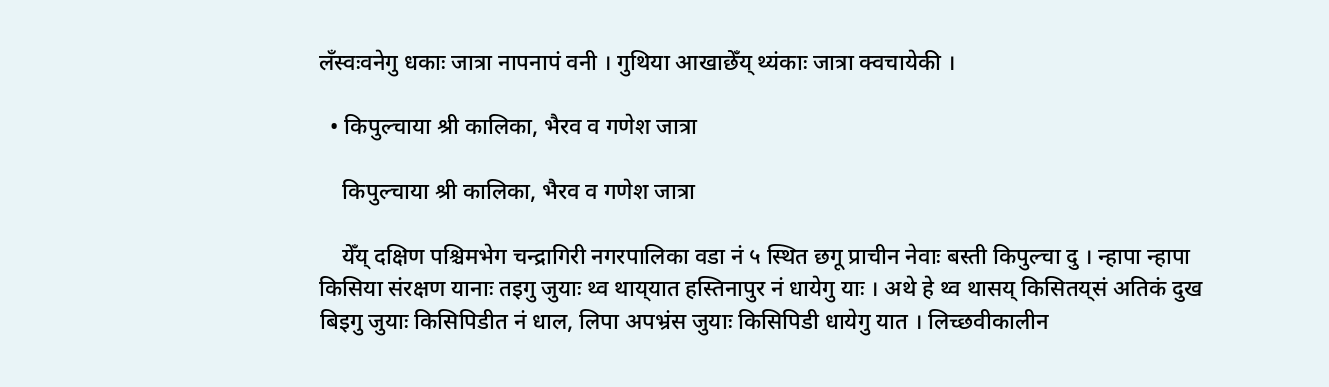लँस्वःवनेगु धकाः जात्रा नापनापं वनी । गुथिया आखाछेँय्‌ थ्यंकाः जात्रा क्वचायेकी ।

  • किपुल्चाया श्री कालिका, भैरव व गणेश जात्रा

    किपुल्चाया श्री कालिका, भैरव व गणेश जात्रा

    येँय्‌ दक्षिण पश्चिमभेग चन्द्रागिरी नगरपालिका वडा नं ५ स्थित छगू प्राचीन नेवाः बस्ती किपुल्चा दु । न्हापा न्हापा किसिया संरक्षण यानाः तइगु जुयाः थ्व थाय्‌यात हस्तिनापुर नं धायेगु याः । अथे हे थ्व थासय्‌ किसितय्‌सं अतिकं दुख बिइगु जुयाः किसिपिडीत नं धाल, लिपा अपभ्रंस जुयाः किसिपिडी धायेगु यात । लिच्छवीकालीन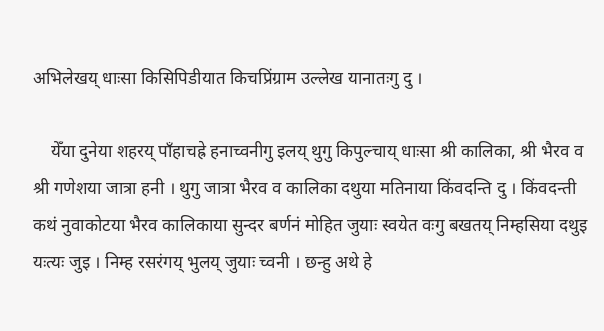अभिलेखय्‌ धाःसा किसिपिडीयात किचप्रिंग्राम उल्लेख यानातःगु दु ।

    येँया दुनेया शहरय्‌ पाँहाचह्रे हनाच्वनीगु इलय्‌ थुगु किपुल्चाय्‌ धाःसा श्री कालिका, श्री भैरव व श्री गणेशया जात्रा हनी । थुगु जात्रा भैरव व कालिका दथुया मतिनाया किंवदन्ति दु । किंवदन्ती कथं नुवाकोटया भैरव कालिकाया सुन्दर बर्णनं मोहित जुयाः स्वयेत वःगु बखतय्‌ निम्हसिया दथुइ यःत्यः जुइ । निम्ह रसरंगय्‌ भुलय्‌ जुयाः च्वनी । छन्हु अथे हे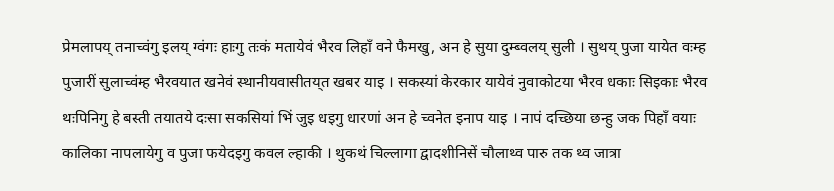प्रेमलापय्‌ तनाच्वंगु इलय्‌ ग्वंगः हाःगु तःकं मतायेवं भैरव लिहाँ वने फैमखु, अन हे सुया दुम्ब्वलय्‌ सुली । सुथय्‌ पुजा यायेत वःम्ह पुजारीं सुलाच्वंम्ह भैरवयात खनेवं स्थानीयवासीतय्‌त खबर याइ । सकस्यां केरकार यायेवं नुवाकोटया भैरव धकाः सिइकाः भैरव थःपिनिगु हे बस्ती तयातये दःसा सकसियां भिं जुइ धइगु धारणां अन हे च्वनेत इनाप याइ । नापं दच्छिया छन्हु जक पिहाँ वयाः कालिका नापलायेगु व पुजा फयेदइगु कवल ल्हाकी । थुकथं चिल्लागा द्वादशीनिसें चौलाथ्व पारु तक थ्व जात्रा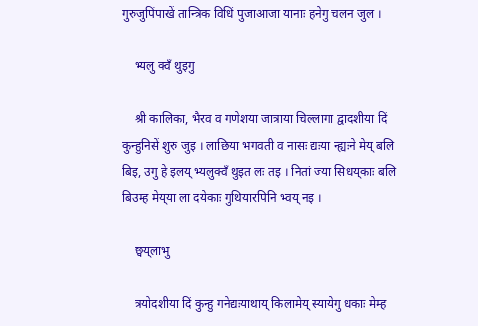गुरुजुपिंपाखें तान्त्रिक विधिं पुजाआजा यानाः हनेगु चलन जुल ।

    भ्यलु क्वँ थुइगु

    श्री कालिका, भैरव व गणेशया जात्राया चिल्लागा द्वादशीया दिं कुन्हुनिसें शुरु जुइ । लाछिया भगवती व नासः द्यःया न्ह्यःने मेय्‌ बलि बिइ, उगु हे इलय्‌ भ्यलुक्वँ थुइत लः तइ । नितां ज्या सिधय्‌काः बलि बिउम्ह मेय्‌या ला दयेकाः गुथियारपिनि भ्वय्‌ नइ ।

    छ्वय्‌लाभु

    त्रयोदशीया दिं कुन्हु गनेद्यःयाथाय्‌ किलामेय्‌ स्यायेगु धकाः मेम्ह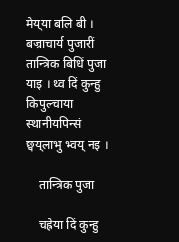मेय्‌या बलि बी । बज्राचार्य पुजारीं तान्त्रिक बिधिं पुजा याइ । थ्व दिं कुन्हु किपुल्चाया स्थानीयपिन्सं छ्वय्‌लाभु भ्वय्‌ नइ ।

    तान्त्रिक पुजा

    चह्रेया दिं कुन्हु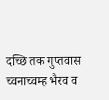दच्छि तक गुप्तवास च्वनाच्वम्ह भैरव व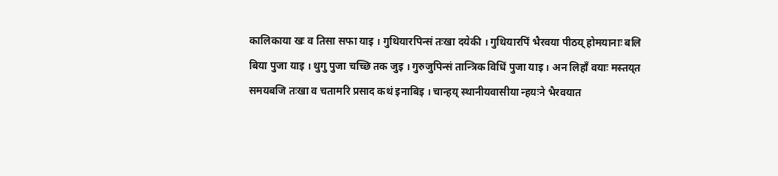कालिकाया खः व तिसा सफा याइ । गुथियारपिन्सं तःखा दयेकी । गुथियारपिं भैरवया पीठय्‌ होमयानाः बलि बिया पुजा याइ । थुगु पुजा चच्छि तक जुइ । गुरुजुपिन्सं तान्त्रिक विधिं पुजा याइ । अन लिहाँ वयाः मस्तय्‌त समयबजि तःखा व चतामरि प्रसाद कथं इनाबिइ । चान्हय्‌ स्थानीयवासीया न्हयःने भैरवयात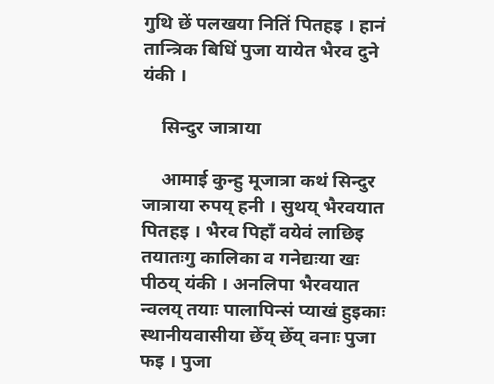गुथि छें पलखया नितिं पितहइ । हानं तान्त्रिक बिधिं पुजा यायेत भैरव दुने यंकी ।

    सिन्दुर जात्राया

    आमाई कुन्हु मूजात्रा कथं सिन्दुर जात्राया रुपय्‌ हनी । सुथय्‌ भैरवयात पितहइ । भैरव पिहाँ वयेवं लाछिइ तयातःगु कालिका व गनेद्यःया खः पीठय्‌ यंकी । अनलिपा भैरवयात न्वलय्‌ तयाः पालापिन्सं प्याखं हुइकाः स्थानीयवासीया छेँय्‌ छेँय्‌ वनाः पुजा फइ । पुजा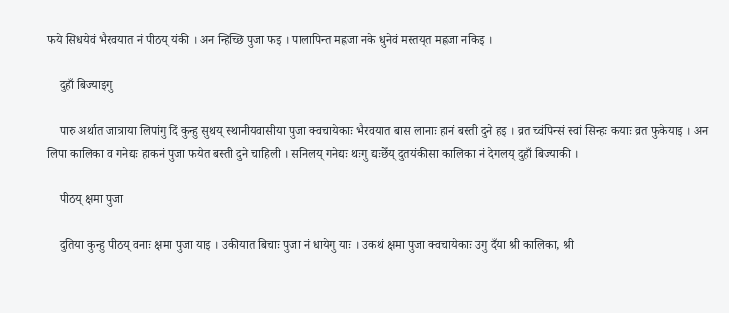फये सिधयेवं भैरवयात नं पीठय्‌ यंकी । अन न्हिच्छि पुजा फइ । पालापिन्त मह्रजा नके धुनेवं मस्तय्‌त मह्रजा नकिइ ।

    दुहाँ बिज्याइगु

    पारु अर्थात जात्राया लिपांगु दिं कुन्हु सुथय्‌ स्थानीयवासीया पुजा क्वचायेकाः भैरवयात बास लानाः हानं बस्ती दुने हइ । व्रत च्वंपिन्सं स्वां सिन्हः कयाः व्रत फुकेयाइ । अन लिपा कालिका व गनेद्यः हाकनं पुजा फयेत बस्ती दुने चाहिली । सनिलय्‌ गनेद्यः थःगु द्यःछेँय्‌ दुतयंकीसा कालिका नं देगलय्‌ दुहाँ बिज्याकी ।

    पीठय्‌ क्षमा पुजा

    दुतिया कुन्हु पीठय्‌ वनाः क्षमा पुजा याइ । उकीयात बिचाः पुजा नं धायेगु याः । उकथं क्षमा पुजा क्वचायेकाः उगु दँया श्री कालिका, श्री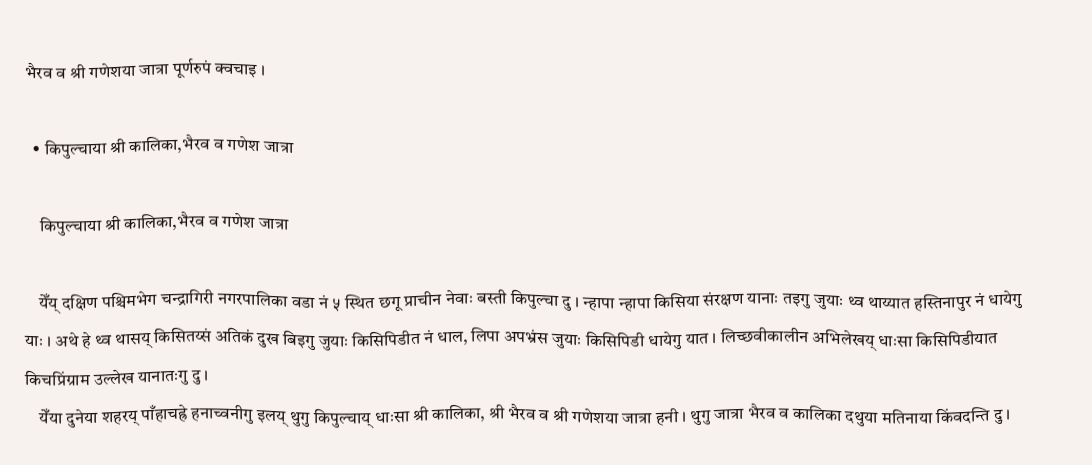भैरव व श्री गणेशया जात्रा पूर्णरुपं क्वचाइ ।

  • किपुल्चाया श्री कालिका,भैरव व गणेश जात्रा

    किपुल्चाया श्री कालिका,भैरव व गणेश जात्रा

    येँय् दक्षिण पश्चिमभेग चन्द्रागिरी नगरपालिका वडा नं ५ स्थित छगू प्राचीन नेवाः बस्ती किपुल्चा दु । न्हापा न्हापा किसिया संरक्षण यानाः तइगु जुयाः थ्व थाय्यात हस्तिनापुर नं धायेगु याः । अथे हे थ्व थासय् किसितय्सं अतिकं दुख बिइगु जुयाः किसिपिडीत नं धाल, लिपा अपभ्रंस जुयाः किसिपिडी धायेगु यात । लिच्छवीकालीन अभिलेखय् धाःसा किसिपिडीयात किचप्रिंग्राम उल्लेख यानातःगु दु ।
    येँया दुनेया शहरय् पाँहाचह्रे हनाच्वनीगु इलय् थुगु किपुल्चाय् धाःसा श्री कालिका, श्री भैरव व श्री गणेशया जात्रा हनी । थुगु जात्रा भैरव व कालिका दथुया मतिनाया किंवदन्ति दु ।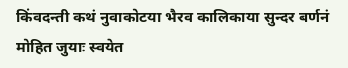किंवदन्ती कथं नुवाकोटया भैरव कालिकाया सुन्दर बर्णनं मोहित जुयाः स्वयेत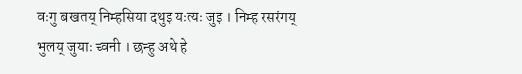वःगु बखतय् निम्हसिया दथुइ यःत्यः जुइ । निम्ह रसरंगय् भुलय् जुयाः च्वनी । छन्हु अथे हे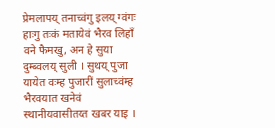प्रेमलापय् तनाच्वंगु इलय् ग्वंगः हाःगु तःकं मतायेवं भैरव लिहाँ वने फैमखु, अन हे सुया दुम्ब्वलय् सुली । सुथय् पुजा यायेत वःम्ह पुजारीं सुलाच्वंम्ह भैरवयात खनेवं स्थानीयवासीतय्त खबर याइ ।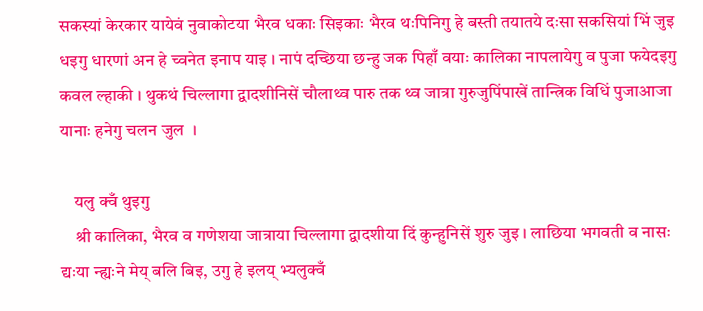सकस्यां केरकार यायेवं नुवाकोटया भैरव धकाः सिइकाः भैरव थःपिनिगु हे बस्ती तयातये दःसा सकसियां भिं जुइ धइगु धारणां अन हे च्वनेत इनाप याइ । नापं दच्छिया छन्हु जक पिहाँ वयाः कालिका नापलायेगु व पुजा फयेदइगु कवल ल्हाकी । थुकथं चिल्लागा द्वादशीनिसें चौलाथ्व पारु तक थ्व जात्रा गुरुजुपिंपाखें तान्त्रिक विधिं पुजाआजा यानाः हनेगु चलन जुल  ।

    यलु क्वँ थुइगु
    श्री कालिका, भैरव व गणेशया जात्राया चिल्लागा द्वादशीया दिं कुन्हुनिसें शुरु जुइ । लाछिया भगवती व नासः द्यःया न्ह्यःने मेय् बलि बिइ, उगु हे इलय् भ्यलुक्वँ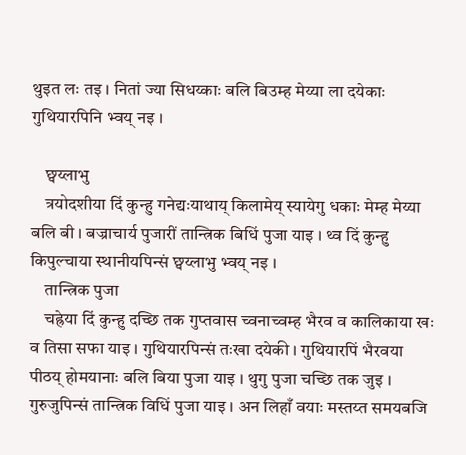थुइत लः तइ । नितां ज्या सिधय्काः बलि बिउम्ह मेय्या ला दयेकाः गुथियारपिनि भ्वय् नइ ।

    छ्वय्लाभु
    त्रयोदशीया दिं कुन्हु गनेद्यःयाथाय् किलामेय् स्यायेगु धकाः मेम्ह मेय्या बलि बी । बज्राचार्य पुजारीं तान्त्रिक बिधिं पुजा याइ । थ्व दिं कुन्हु किपुल्चाया स्थानीयपिन्सं छ्वय्लाभु भ्वय् नइ ।
    तान्त्रिक पुजा
    चह्रेया दिं कुन्हु दच्छि तक गुप्तवास च्वनाच्वम्ह भैरव व कालिकाया खः व तिसा सफा याइ । गुथियारपिन्सं तःखा दयेकी । गुथियारपिं भैरवया पीठय् होमयानाः बलि बिया पुजा याइ । थुगु पुजा चच्छि तक जुइ । गुरुजुपिन्सं तान्त्रिक विधिं पुजा याइ । अन लिहाँ वयाः मस्तय्त समयबजि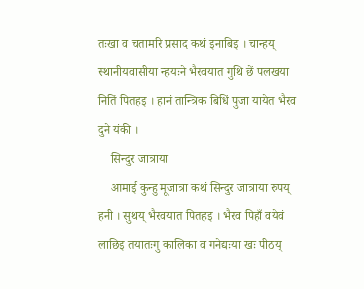तःखा व चतामरि प्रसाद कथं इनाबिइ । चान्हय् स्थानीयवासीया न्हयःने भैरवयात गुथि छें पलखया नितिं पितहइ । हानं तान्त्रिक बिधिं पुजा यायेत भैरव दुने यंकी ।
    सिन्दुर जात्राया
    आमाई कुन्हु मूजात्रा कथं सिन्दुर जात्राया रुपय् हनी । सुथय् भैरवयात पितहइ । भैरव पिहाँ वयेवं लाछिइ तयातःगु कालिका व गनेद्यःया खः पीठय्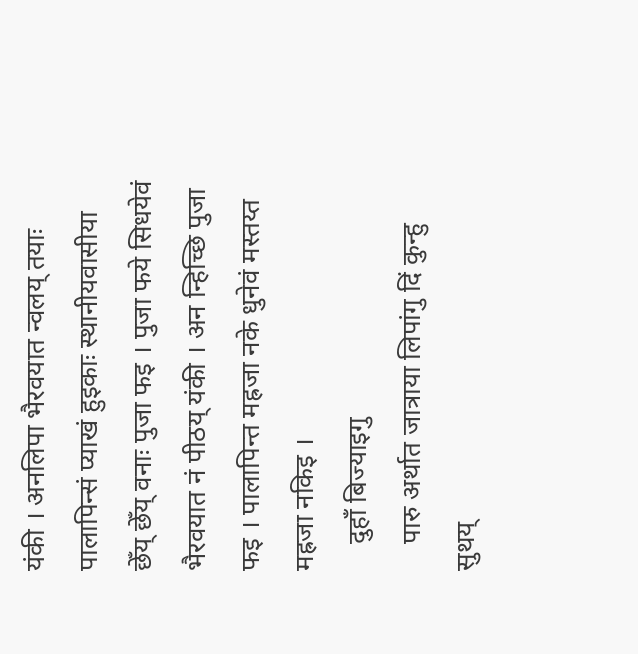यंकी । अनलिपा भैरवयात न्वलय् तयाः पालापिन्सं प्याखं हुइकाः स्थानीयवासीया छेँय् छेँय् वनाः पुजा फइ । पुजा फये सिधयेवं भैरवयात नं पीठय् यंकी । अन न्हिच्छि पुजा फइ । पालापिन्त मह्रजा नके धुनेवं मस्तय्त मह्रजा नकिइ ।
    दुहाँ बिज्याइगु
    पारु अर्थात जात्राया लिपांगु दिं कुन्हु सुथय्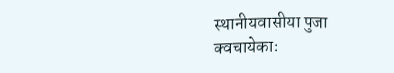स्थानीयवासीया पुजा क्वचायेकाः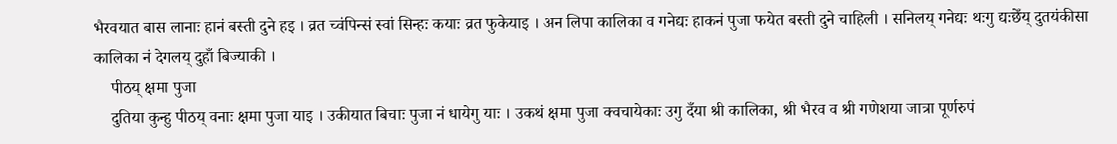भैरवयात बास लानाः हानं बस्ती दुने हइ । व्रत च्वंपिन्सं स्वां सिन्हः कयाः व्रत फुकेयाइ । अन लिपा कालिका व गनेद्यः हाकनं पुजा फयेत बस्ती दुने चाहिली । सनिलय् गनेद्यः थःगु द्यःछेँय् दुतयंकीसा कालिका नं देगलय् दुहाँ बिज्याकी ।
    पीठय् क्षमा पुजा
    दुतिया कुन्हु पीठय् वनाः क्षमा पुजा याइ । उकीयात बिचाः पुजा नं धायेगु याः । उकथं क्षमा पुजा क्वचायेकाः उगु दँया श्री कालिका, श्री भैरव व श्री गणेशया जात्रा पूर्णरुपं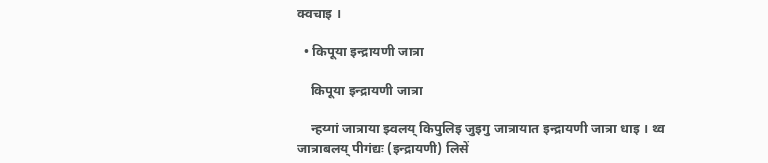क्वचाइ ।

  • किपूया इन्द्रायणी जात्रा

    किपूया इन्द्रायणी जात्रा

    न्हय्गां जात्राया झ्वलय् किपुलिइ जुइगु जात्रायात इन्द्रायणी जात्रा धाइ । थ्व जात्राबलय् पीगंद्यः (इन्द्रायणी) लिसें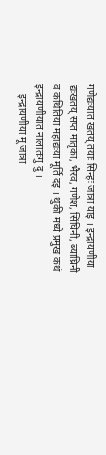गणेद्यःयात खतय् तयाः सिन्हः जात्रा याइ । इन्द्रायणीया द्यःखतय् सप्त मातृका, भैरव, गणेश, सिंघिनी, ब्याघ्रिनी व कथितिया महाद्यःया मूर्ति दइ । थुकी मध्ये प्रमुख कथं इन्द्रायणीयात नालातःगु दु ।
    इन्द्रायणीया मू जात्रा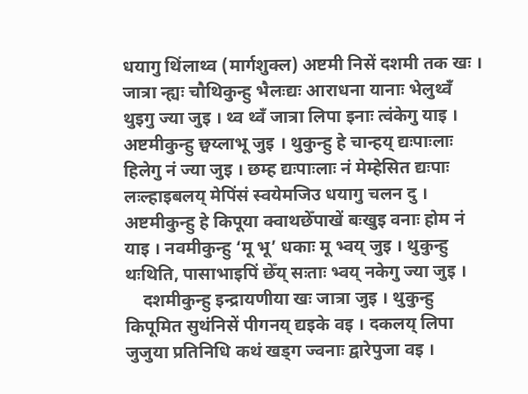धयागु थिंलाथ्व (मार्गशुक्ल) अष्टमी निसें दशमी तक खः । जात्रा न्ह्यः चौथिकुन्हु भैलःद्यः आराधना यानाः भेलुथ्वँ थुइगु ज्या जुइ । थ्व थ्वँ जात्रा लिपा इनाः त्वंकेगु याइ । अष्टमीकुन्हु छ्वय्लाभू जुइ । थुकुन्हु हे चान्हय् द्यःपाःलाः हिलेगु नं ज्या जुइ । छम्ह द्यःपाःलाः नं मेम्हेसित द्यःपाः लःल्हाइबलय् मेपिंसं स्वयेमजिउ धयागु चलन दु । अष्टमीकुन्हु हे किपूया क्वाथछेँपाखें बःखुइ वनाः होम नं याइ । नवमीकुन्हु ‘मू भू’ धकाः मू भ्वय् जुइ । थुकुन्हु थःथिति, पासाभाइपिं छेँय् सःताः भ्वय् नकेगु ज्या जुइ ।
    दशमीकुन्हु इन्द्रायणीया खः जात्रा जुइ । थुकुन्हु किपूमित सुथंनिसें पीगनय् द्यइके वइ । दकलय् लिपा जुजुया प्रतिनिधि कथं खड्ग ज्वनाः द्वारेपुजा वइ ।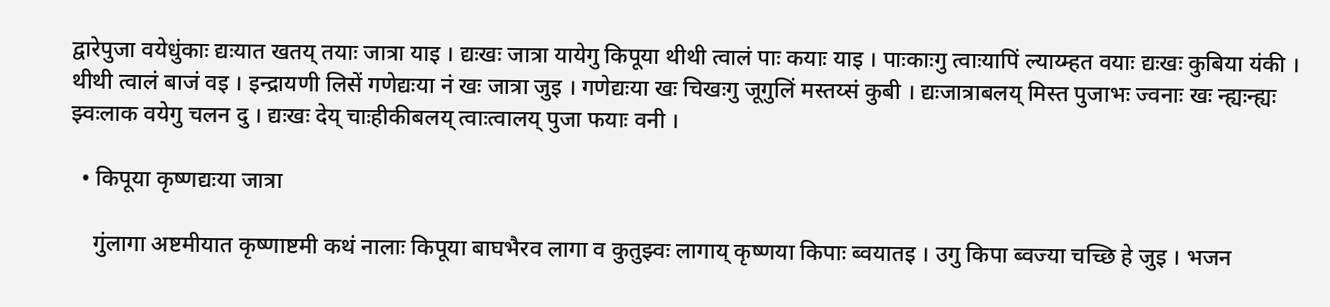द्वारेपुजा वयेधुंकाः द्यःयात खतय् तयाः जात्रा याइ । द्यःखः जात्रा यायेगु किपूया थीथी त्वालं पाः कयाः याइ । पाःकाःगु त्वाःयापिं ल्याय्म्हत वयाः द्यःखः कुबिया यंकी । थीथी त्वालं बाजं वइ । इन्द्रायणी लिसें गणेद्यःया नं खः जात्रा जुइ । गणेद्यःया खः चिखःगु जूगुलिं मस्तय्सं कुबी । द्यःजात्राबलय् मिस्त पुजाभः ज्वनाः खः न्ह्यःन्ह्यः झ्वःलाक वयेगु चलन दु । द्यःखः देय् चाःहीकीबलय् त्वाःत्वालय् पुजा फयाः वनी ।

  • किपूया कृष्णद्यःया जात्रा

    गुंलागा अष्टमीयात कृष्णाष्टमी कथं नालाः किपूया बाघभैरव लागा व कुतुझ्वः लागाय् कृष्णया किपाः ब्वयातइ । उगु किपा ब्वज्या चच्छि हे जुइ । भजन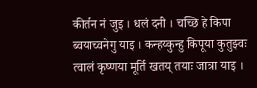कीर्तन नं जुइ । धलं दनी । चच्छि हे किपा ब्वयाच्वनेगु याइ । कन्हय्कुन्हु किपूया कुतुझ्वः त्वालं कृष्णया मूर्ति खतय् तयाः जात्रा याइ ।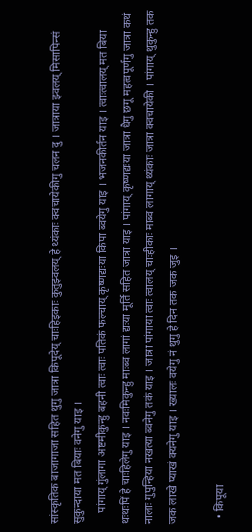सांस्कृतिक बाजागाजा सहित थुगु जात्रा किपूदेय् चाःहिइकाः कुतुझ्वलय् हे थ्यंकाः क्वचायेकीगु चलन दु । जात्राया झ्वलय् मिसापिन्सं सुकुन्दाया मत बियाः वनेगु याइ ।
    पांगाय् गुंलागा अष्टमीकुन्हु बहनी त्वाः त्वाः पतिकं फल्चाय् कृष्णद्यःया किपा ब्वयेगु याइ । भजनकीर्तन याइ । त्वाःत्वालय् मत बिया थःथःपिं हे चाःहिलेगु याइ । नवःमिकुन्हु माःब्व लागां द्यःया मूर्ति सहित जात्रा याइ । पांगाय् कृष्णद्यःया जात्रा धैगु छगू महत्वपूर्णगु जात्रा कथं नालाः गुपुन्हिया नखत्या ब्वनेगु तकं याइ । जात्रा पांगाया त्वाः त्वालय् चाःहीकाः माब्व लागाय् थ्यंकाः जात्रा क्वचायेकी । पांगाय् थुकुन्हु तक जक लाखे प्याखं क्यनेगु याइ । ख्यालः वयेगु नं थुगु हे दिन तक जक जुइ ।

  • किपूया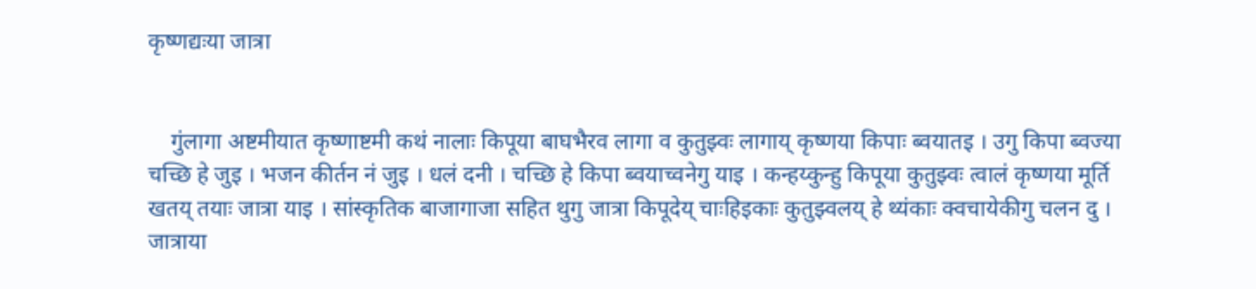कृष्णद्यःया जात्रा


    गुंलागा अष्टमीयात कृष्णाष्टमी कथं नालाः किपूया बाघभैरव लागा व कुतुझ्वः लागाय् कृष्णया किपाः ब्वयातइ । उगु किपा ब्वज्या चच्छि हे जुइ । भजन कीर्तन नं जुइ । धलं दनी । चच्छि हे किपा ब्वयाच्वनेगु याइ । कन्हय्कुन्हु किपूया कुतुझ्वः त्वालं कृष्णया मूर्ति खतय् तयाः जात्रा याइ । सांस्कृतिक बाजागाजा सहित थुगु जात्रा किपूदेय् चाःहिइकाः कुतुझ्वलय् हे थ्यंकाः क्वचायेकीगु चलन दु । जात्राया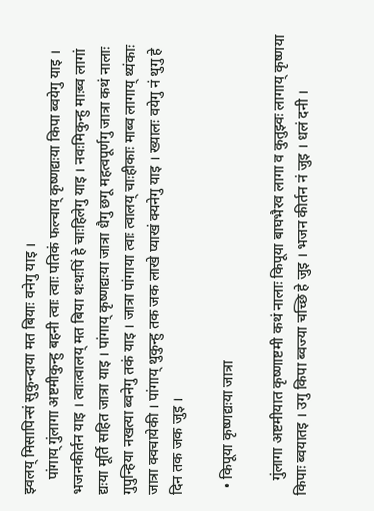झ्वलय् मिसापिन्सं सुकुन्दाया मत बियाः वनेगु याइ ।
    पांगाय् गुंलागा अष्टमीकुन्हु बहनी त्वाः त्वाः पतिकं फल्चाय् कृष्णद्यःया किपा ब्वयेगु याइ । भजनकीर्तन याइ । त्वाःत्वालय् मत बिया थःथःपिं हे चाःहिलेगु याइ । नवःमिकुन्हु माःब्व लागां द्यःया मूर्ति सहित जात्रा याइ । पांगाय् कृष्णद्यःया जात्रा धैगु छगू महत्वपूर्णगु जात्रा कथं नालाः गुपुन्हिया नखत्या ब्वनेगु तकं याइ । जात्रा पांगाया त्वाः त्वालय् चाःहीकाः माब्व लागाय् थ्यंकाः जात्रा क्वचायेकी । पांगाय् थुकुन्हु तक जक लाखे प्याखं क्यनेगु याइ । ख्यालः वयेगु नं थुगु हे दिन तक जक जुइ ।

  • किपूया कृष्णद्यःया जात्रा

    गुंलागा अष्टमीयात कृष्णाष्टमी कथं नालाः किपूया बाघभैरव लागा व कुतुझ्वः लागाय्‌ कृष्णया किपाः ब्वयातइ । उगु किपा ब्वज्या चच्छि हे जुइ । भजन कीर्तन नं जुइ । धलं दनी ।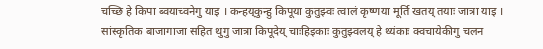चच्छि हे किपा ब्वयाच्वनेगु याइ । कन्हय्‌कुन्हु किपूया कुतुझ्वः त्वालं कृष्णया मूर्ति खतय्‌ तयाः जात्रा याइ । सांस्कृतिक बाजागाजा सहित थुगु जात्रा किपूदेय्‌ चाःहिइकाः कुतुझ्वलय्‌ हे थ्यंकाः क्वचायेकीगु चलन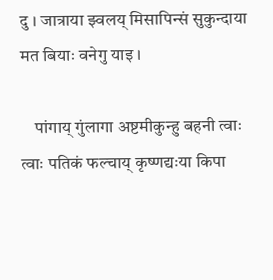दु । जात्राया झ्वलय्‌ मिसापिन्सं सुकुन्दाया मत बियाः वनेगु याइ ।

    पांगाय्‌ गुंलागा अष्टमीकुन्हु बहनी त्वाः त्वाः पतिकं फल्चाय्‌ कृष्णद्यःया किपा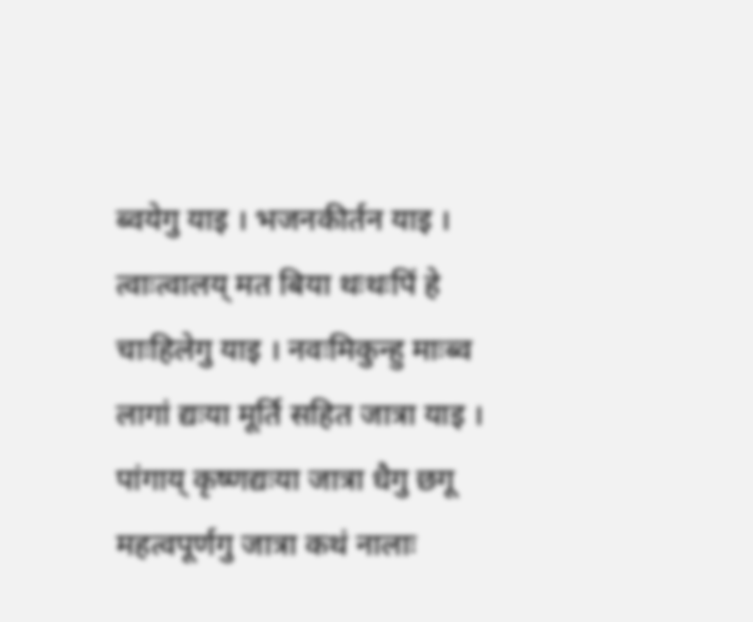ब्वयेगु याइ । भजनकीर्तन याइ । त्वाःत्वालय्‌ मत बिया थःथःपिं हे चाःहिलेगु याइ । नवःमिकुन्हु माःब्व लागां द्यःया मूर्ति सहित जात्रा याइ । पांगाय्‌ कृष्णद्यःया जात्रा धैगु छगू महत्वपूर्णगु जात्रा कथं नालाः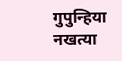गुपुन्हिया नखत्या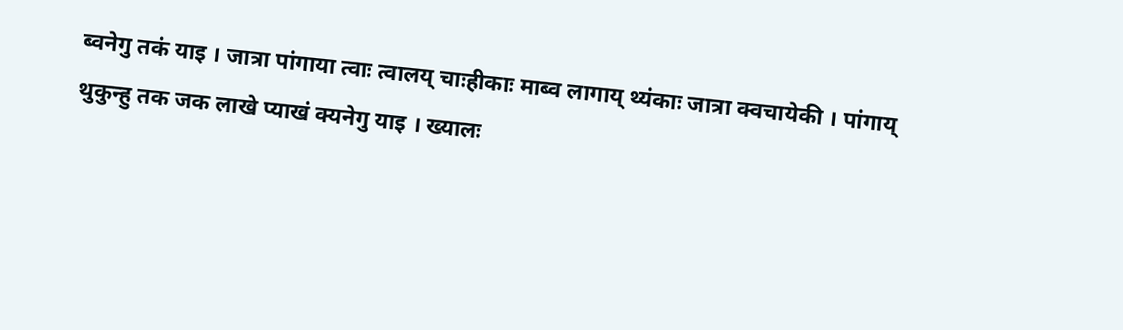ब्वनेगु तकं याइ । जात्रा पांगाया त्वाः त्वालय्‌ चाःहीकाः माब्व लागाय्‌ थ्यंकाः जात्रा क्वचायेकी । पांगाय्‌ थुकुन्हु तक जक लाखे प्याखं क्यनेगु याइ । ख्यालः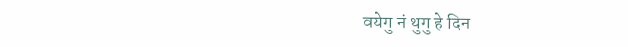वयेगु नं थुगु हे दिन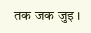तक जक जुइ ।